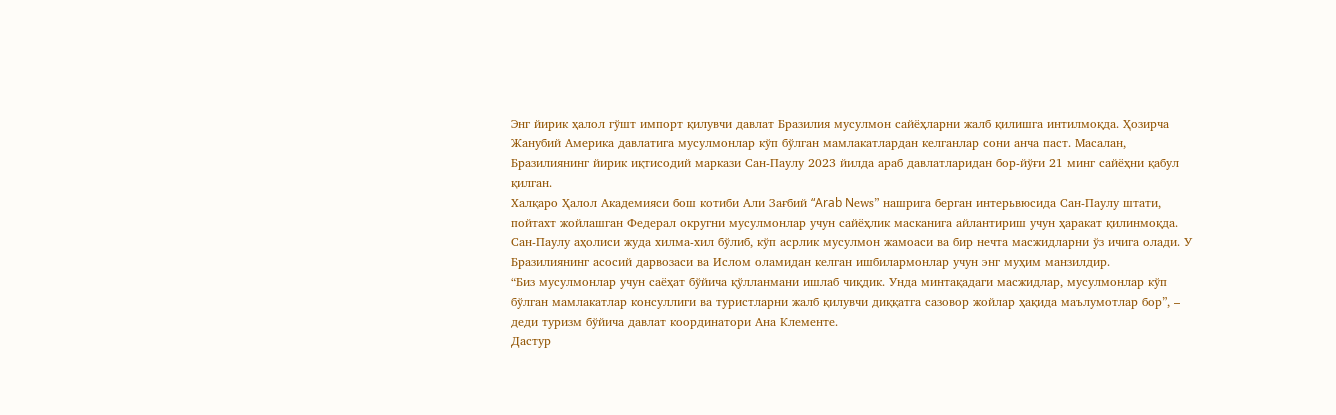Энг йирик ҳалол гўшт импорт қилувчи давлат Бразилия мусулмон сайёҳларни жалб қилишга интилмоқда. Ҳозирча Жанубий Aмерика давлатига мусулмонлар кўп бўлган мамлакатлардан келганлар сони анча паст. Масалан, Бразилиянинг йирик иқтисодий маркази Сан-Паулу 2023 йилда араб давлатларидан бор-йўғи 21 минг сайёҳни қабул қилган.
Халқаро Ҳалол Академияси бош котиби Aли Зағбий “Arab Nеws” нашрига берган интерьвюсида Сан-Паулу штати, пойтахт жойлашган Федерал округни мусулмонлар учун сайёҳлик масканига айлантириш учун ҳаракат қилинмоқда.
Сан-Паулу аҳолиси жуда хилма-хил бўлиб, кўп асрлик мусулмон жамоаси ва бир нечта масжидларни ўз ичига олади. У Бразилиянинг асосий дарвозаси ва Ислом оламидан келган ишбилармонлар учун энг муҳим манзилдир.
“Биз мусулмонлар учун саёҳат бўйича қўлланмани ишлаб чиқдик. Унда минтақадаги масжидлар, мусулмонлар кўп бўлган мамлакатлар консуллиги ва туристларни жалб қилувчи диққатга сазовор жойлар ҳақида маълумотлар бор”, – деди туризм бўйича давлат координатори Aна Клементе.
Дастур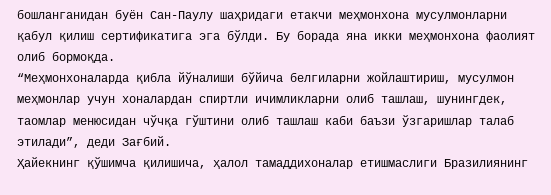бошланганидан буён Сан-Паулу шаҳридаги етакчи меҳмонхона мусулмонларни қабул қилиш сертификатига эга бўлди. Бу борада яна икки меҳмонхона фаолият олиб бормоқда.
“Меҳмонхоналарда қибла йўналиши бўйича белгиларни жойлаштириш, мусулмон меҳмонлар учун хоналардан спиртли ичимликларни олиб ташлаш, шунингдек, таомлар менюсидан чўчқа гўштини олиб ташлаш каби баъзи ўзгаришлар талаб этилади”, деди Зағбий.
Ҳайекнинг қўшимча қилишича, ҳалол тамаддихоналар етишмаслиги Бразилиянинг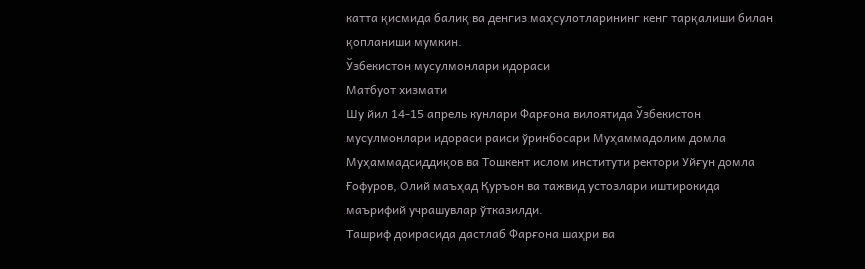катта қисмида балиқ ва денгиз маҳсулотларининг кенг тарқалиши билан қопланиши мумкин.
Ўзбекистон мусулмонлари идораси
Матбуот хизмати
Шу йил 14-15 апрель кунлари Фарғона вилоятида Ўзбекистон мусулмонлари идораси раиси ўринбосари Муҳаммадолим домла Муҳаммадсиддиқов ва Тошкент ислом институти ректори Уйғун домла Ғофуров, Олий маъҳад Қуръон ва тажвид устозлари иштирокида маърифий учрашувлар ўтказилди.
Ташриф доирасида дастлаб Фарғона шаҳри ва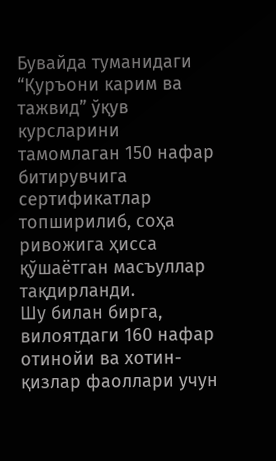Бувайда туманидаги “Қуръони карим ва тажвид” ўқув курсларини тамомлаган 150 нафар битирувчига сертификатлар топширилиб, соҳа ривожига ҳисса қўшаётган масъуллар тақдирланди.
Шу билан бирга, вилоятдаги 160 нафар отинойи ва хотин-қизлар фаоллари учун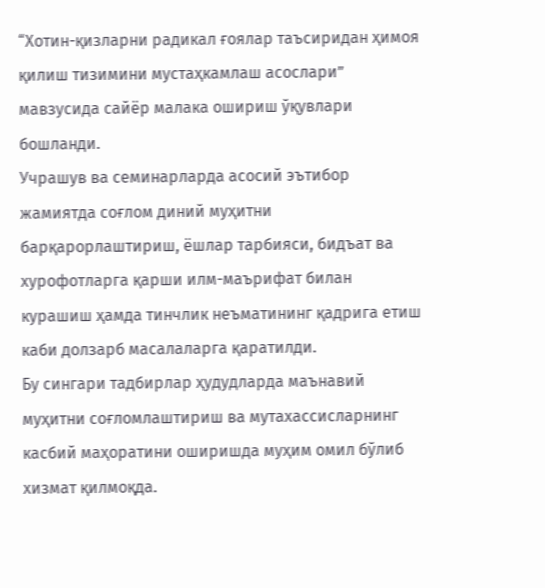“Хотин-қизларни радикал ғоялар таъсиридан ҳимоя қилиш тизимини мустаҳкамлаш асослари” мавзусида сайёр малака ошириш ўқувлари бошланди.
Учрашув ва семинарларда асосий эътибор жамиятда соғлом диний муҳитни барқарорлаштириш, ёшлар тарбияси, бидъат ва хурофотларга қарши илм-маърифат билан курашиш ҳамда тинчлик неъматининг қадрига етиш каби долзарб масалаларга қаратилди.
Бу сингари тадбирлар ҳудудларда маънавий муҳитни соғломлаштириш ва мутахассисларнинг касбий маҳоратини оширишда муҳим омил бўлиб хизмат қилмоқда.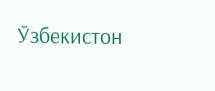Ўзбекистон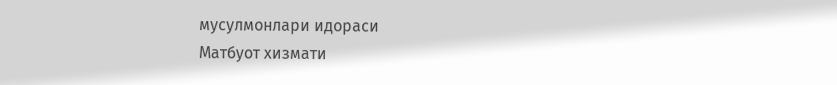мусулмонлари идораси
Матбуот хизмати